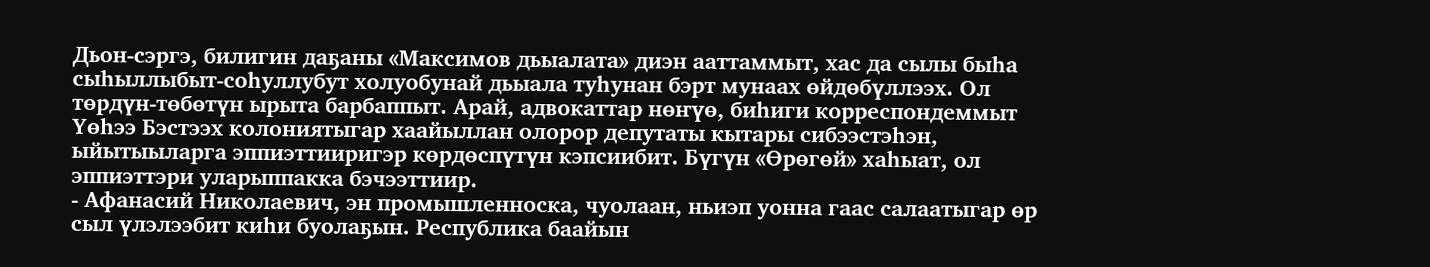Дьон-сэргэ, билигин даҕаны «Максимов дьыалата» диэн ааттаммыт, хас да сылы быһа сыһыллыбыт-соһуллубут холуобунай дьыала туһунан бэрт мунаах өйдөбүллээх. Ол төрдүн-төбөтүн ырыта барбаппыт. Арай, адвокаттар нөҥүө, биһиги корреспондеммыт Үөһээ Бэстээх колониятыгар хаайыллан олорор депутаты кытары сибээстэһэн, ыйытыыларга эппиэттииригэр көрдөспүтүн кэпсиибит. Бүгүн «Өрөгөй» хаһыат, ол эппиэттэри уларыппакка бэчээттиир.
- Афанасий Николаевич, эн промышленноска, чуолаан, ньиэп уонна гаас салаатыгар өр сыл үлэлээбит киһи буолаҕын. Республика баайын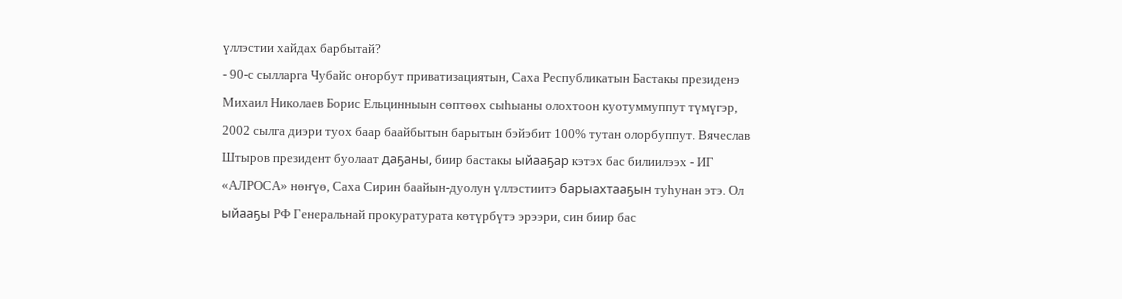үллэстии хайдах барбытай?
- 90-с сылларга Чубайс оҥорбут приватизациятын, Саха Республикатын Бастакы президенэ Михаил Николаев Борис Ельцинныын сөптөөх сыһыаны олохтоон куотуммуппут түмүгэр, 2002 сылга диэри туох баар баайбытын барытын бэйэбит 100% тутан олорбуппут. Вячеслав Штыров президент буолаат даҕаны, биир бастакы ыйааҕар кэтэх бас билиилээх - ИГ «АЛРОСА» нөҥүө, Саха Сирин баайын-дуолун үллэстиитэ барыахтааҕын туһунан этэ. Ол ыйааҕы РФ Генеральнай прокуратурата көтүрбүтэ эрээри, син биир бас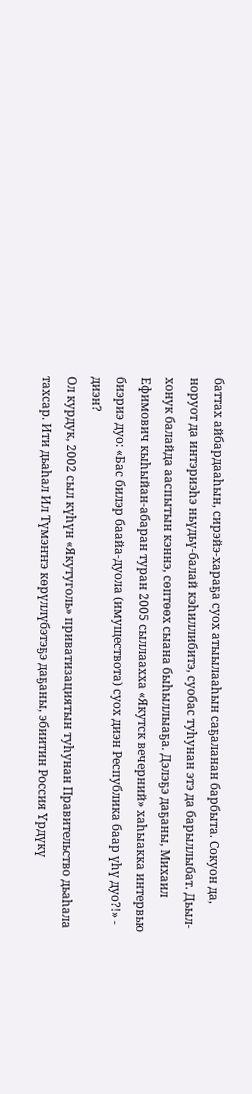баттах айбардааһын, сирэйэ-хараҕа суох атыылааһын саҕаланан барбыта. Сокуон да, норуот да интэриэһэ ньүдьү-балай кэһиллибитэ, суобас туһунан этэ да барыллыбат. Дьыл-хонук балайда ааспытын кэннэ, сөптөөх сыана быһыллыаҕа. Дэлэҕэ даҕаны, Михаил Ефимович кыһыйан-абаран туран 2005 сыллаахха «Якутск вечерний» хаһыакка интервью биэриэ дуо: «Бас билэр баайа-дуола (имуществота) суох диэн Республика баар үһү дуо?!» - диэн?
Ол курдук, 2002 сыл күһүн «Якутуголь» приватизациятын туһунан Правительство дьаһала тахсар. Ити дьаһал Ил Түмэҥҥэ көрүллүбэтэҕэ даҕаны, эбиитин Россия Үрдүкү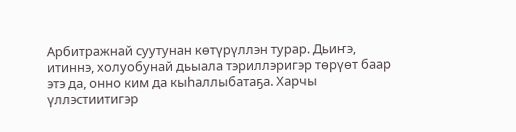Арбитражнай суутунан көтүрүллэн турар. Дьиҥэ, итиннэ, холуобунай дьыала тэриллэригэр төрүөт баар этэ да, онно ким да кыһаллыбатаҕа. Харчы үллэстиитигэр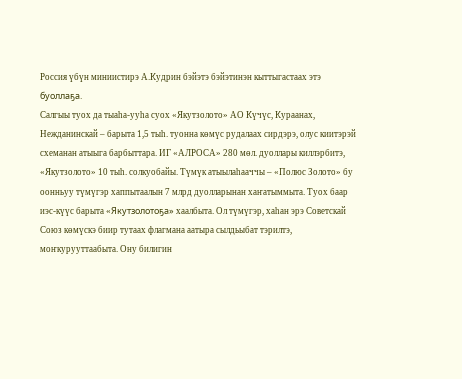Россия үбүн миниистирэ А.Кудрин бэйэтэ бэйэтинэн кыттыгастаах этэ буоллаҕа.
Салгыы туох да тыаһа-ууһа суох «Якутзолото» АО Күчүс, Кураанах, Нежданинскай – барыта 1,5 тыһ. туонна көмүс рудалаах сирдэрэ, олус киитэрэй схеманан атыыга барбыттара. ИГ «АЛРОСА» 280 мөл. дуоллары киллэрбитэ, «Якутзолото» 10 тыһ. солкуобайы. Түмүк атыылаһааччы – «Полюс Золото» бу оонньуу түмүгэр хаппытаалын 7 млрд дуолларынан хаҥатыммыта. Туох баар иэс-күүс барыта «Якутзолотоҕа» хаалбыта. Ол түмүгэр, хаһан эрэ Советскай Союз көмүскэ биир тутаах флагмана аатыра сылдьыбат тэрилтэ, моҥкурууттаабыта. Ону билигин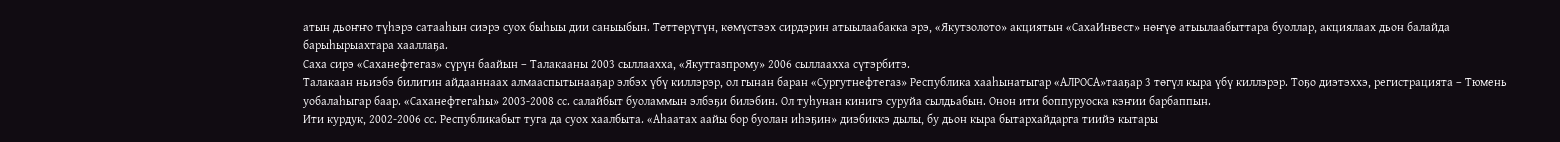атын дьоҥҥо түһэрэ сатааһын сиэрэ суох быһыы дии саныыбын. Төттөрүтүн, көмүстээх сирдэрин атыылаабакка эрэ, «Якутзолото» акциятын «СахаИнвест» нөҥүө атыылаабыттара буоллар, акциялаах дьон балайда барыһырыахтара хааллаҕа.
Саха сирэ «Саханефтегаз» сүрүн баайын – Талакааны 2003 сыллаахха, «Якутгазпрому» 2006 сыллаахха сүтэрбитэ.
Талакаан ньиэбэ билигин айдааннаах алмааспытынааҕар элбэх үбү киллэрэр, ол гынан баран «Сургутнефтегаз» Республика хааһынатыгар «АЛРОСА»тааҕар 3 төгүл кыра үбү киллэрэр. Тоҕо диэтэххэ, регистрацията – Тюмень уобалаһыгар баар. «Саханефтегаһы» 2003-2008 сс. салайбыт буоламмын элбэҕи билэбин. Ол туһунан кинигэ суруйа сылдьабын. Онон ити боппуруоска кэҥии барбаппын.
Ити курдук, 2002-2006 сс. Республикабыт туга да суох хаалбыта. «Аһаатах аайы бор буолан иһэҕин» диэбиккэ дылы, бу дьон кыра бытархайдарга тиийэ кытары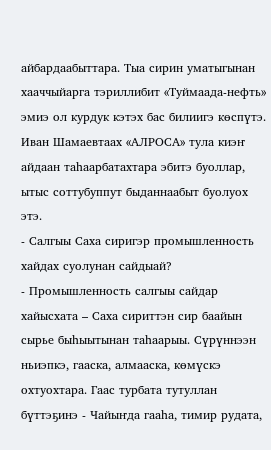айбардаабыттара. Тыа сирин уматыгынан хааччыйарга тэриллибит «Туймаада-нефть» эмиэ ол курдук кэтэх бас билиигэ көспүтэ.
Иван Шамаевтаах «АЛРОСА» тула киэҥ айдаан таһаарбатахтара эбитэ буоллар, ытыс соттубуппут быданнаабыт буолуох этэ.
- Салгыы Саха сиригэр промышленность хайдах суолунан сайдыай?
- Промышленность салгыы сайдар хайысхата – Саха сириттэн сир баайын сырье быһыытынан таһаарыы. Сүрүннээн ньиэпкэ, гааска, алмааска, көмүскэ охтуохтара. Гаас турбата тутуллан бүттэҕинэ - Чайыҥда гааһа, тимир рудата,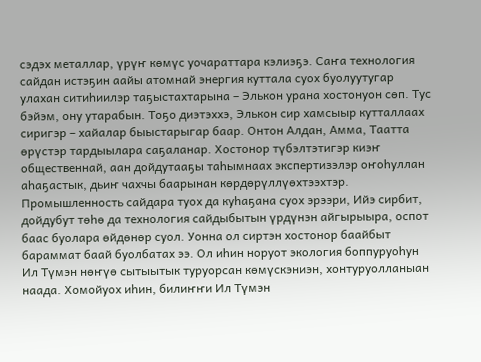сэдэх металлар, үрүҥ көмүс уочараттара кэлиэҕэ. Саҥа технология сайдан истэҕин аайы атомнай энергия куттала суох буолуутугар улахан ситиһиилэр таҕыстахтарына – Элькон урана хостонуон сөп. Тус бэйэм, ону утарабын. Тоҕо диэтэххэ, Элькон сир хамсыыр кутталлаах сиригэр – хайалар быыстарыгар баар. Онтон Алдан, Амма, Таатта өрүстэр тардыылара саҕаланар. Хостонор түбэлтэтигэр киэҥ общественнай, аан дойдутааҕы таһымнаах экспертизэлэр оҥоһуллан аһаҕастык, дьиҥ чахчы баарынан көрдөрүллүөхтээхтэр.
Промышленность сайдара туох да куһаҕана суох эрээри, Ийэ сирбит, дойдубут төһө да технология сайдыбытын үрдүнэн айгырыыра, оспот баас буолара өйдөнөр суол. Уонна ол сиртэн хостонор баайбыт бараммат баай буолбатах ээ. Ол иһин норуот экология боппуруоһун Ил Түмэн нөҥүө сытыытык туруорсан көмүскэниэн, хонтуруолланыан наада. Хомойуох иһин, билиҥҥи Ил Түмэн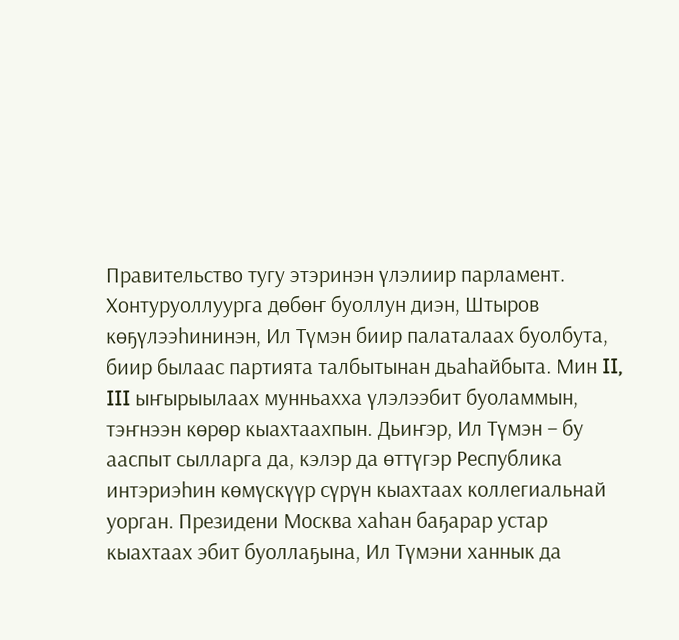Правительство тугу этэринэн үлэлиир парламент. Хонтуруоллуурга дөбөҥ буоллун диэн, Штыров көҕүлээһининэн, Ил Түмэн биир палаталаах буолбута, биир былаас партията талбытынан дьаһайбыта. Мин II, III ыҥырыылаах мунньахха үлэлээбит буоламмын, тэҥнээн көрөр кыахтаахпын. Дьиҥэр, Ил Түмэн – бу ааспыт сылларга да, кэлэр да өттүгэр Республика интэриэһин көмүскүүр сүрүн кыахтаах коллегиальнай уорган. Президени Москва хаһан баҕарар устар кыахтаах эбит буоллаҕына, Ил Түмэни ханнык да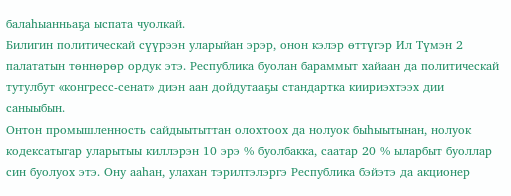балаһыанньаҕа ыспата чуолкай.
Билигин политическай сүүрээн уларыйан эрэр, онон кэлэр өттүгэр Ил Түмэн 2 палататын төннөрөр ордук этэ. Республика буолан бараммыт хайаан да политическай тутулбут «конгресс-сенат» диэн аан дойдутааҕы стандартка киириэхтээх дии саныыбын.
Онтон промышленность сайдыытыттан олохтоох да нолуок быһыытынан, нолуок кодексатыгар уларытыы киллэрэн 10 эрэ % буолбакка, саатар 20 % ыларбыт буоллар син буолуох этэ. Ону ааһан, улахан тэрилтэлэргэ Республика бэйэтэ да акционер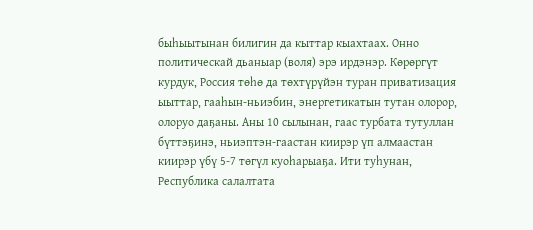быһыытынан билигин да кыттар кыахтаах. Онно политическай дьаныар (воля) эрэ ирдэнэр. Көрөргүт курдук, Россия төһө да төхтүрүйэн туран приватизация ыыттар, гааһын-ньиэбин, энергетикатын тутан олорор, олоруо даҕаны. Аны 10 сылынан, гаас турбата тутуллан бүттэҕинэ, ньиэптэн-гаастан киирэр үп алмаастан киирэр үбү 5-7 төгүл куоһарыаҕа. Ити туһунан, Республика салалтата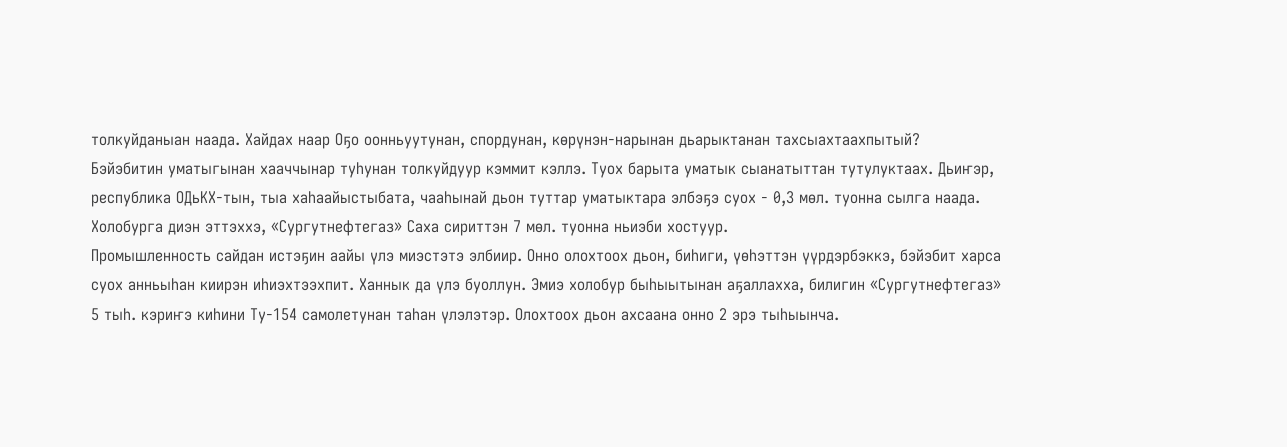толкуйданыан наада. Хайдах наар Оҕо оонньуутунан, спордунан, көрүнэн-нарынан дьарыктанан тахсыахтаахпытый?
Бэйэбитин уматыгынан хааччынар туһунан толкуйдуур кэммит кэллэ. Туох барыта уматык сыанатыттан тутулуктаах. Дьиҥэр, республика ОДьКХ-тын, тыа хаһаайыстыбата, чааһынай дьон туттар уматыктара элбэҕэ суох - 0,3 мөл. туонна сылга наада. Холобурга диэн эттэххэ, «Сургутнефтегаз» Саха сириттэн 7 мөл. туонна ньиэби хостуур.
Промышленность сайдан истэҕин аайы үлэ миэстэтэ элбиир. Онно олохтоох дьон, биһиги, үөһэттэн үүрдэрбэккэ, бэйэбит харса суох анньыһан киирэн иһиэхтээхпит. Ханнык да үлэ буоллун. Эмиэ холобур быһыытынан аҕаллахха, билигин «Сургутнефтегаз» 5 тыһ. кэриҥэ киһини Ту-154 самолетунан таһан үлэлэтэр. Олохтоох дьон ахсаана онно 2 эрэ тыһыынча.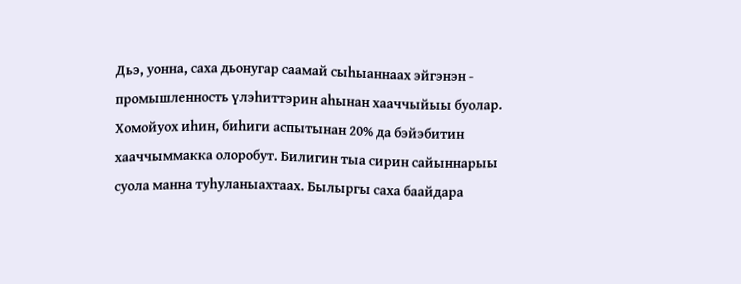Дьэ, уонна, саха дьонугар саамай сыһыаннаах эйгэнэн - промышленность үлэһиттэрин аһынан хааччыйыы буолар. Хомойуох иһин, биһиги аспытынан 20% да бэйэбитин хааччыммакка олоробут. Билигин тыа сирин сайыннарыы суола манна туһуланыахтаах. Былыргы саха баайдара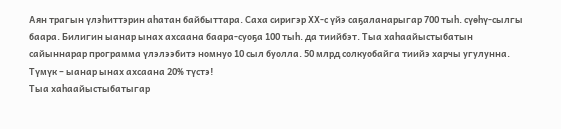Аян трагын үлэһиттэрин аһатан байбыттара. Саха сиригэр ХХ-с үйэ саҕаланарыгар 700 тыһ. сүөһү-сылгы баара. Билигин ыанар ынах ахсаана баара-суоҕа 100 тыһ. да тиийбэт. Тыа хаһаайыстыбатын сайыннарар программа үлэлээбитэ номнуо 10 сыл буолла. 50 млрд солкуобайга тиийэ харчы угулунна. Түмүк – ыанар ынах ахсаана 20% түстэ!
Тыа хаһаайыстыбатыгар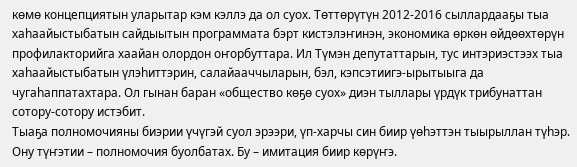көмө концепциятын уларытар кэм кэллэ да ол суох. Төттөрүтүн 2012-2016 сыллардааҕы тыа хаһаайыстыбатын сайдыытын программата бэрт кистэлэҥинэн, экономика өркөн өйдөөхтөрүн профилакторийга хаайан олордон оҥорбуттара. Ил Түмэн депутаттарын, тус интэриэстээх тыа хаһаайыстыбатын үлэһиттэрин, салайааччыларын, бэл, кэпсэтиигэ-ырытыыга да чугаһаппатахтара. Ол гынан баран «общество көҕө суох» диэн тыллары үрдүк трибунаттан сотору-сотору истэбит.
Тыаҕа полномочияны биэрии үчүгэй суол эрээри, үп-харчы син биир үөһэттэн тыырыллан түһэр. Ону түҥэтии – полномочия буолбатах. Бу – имитация биир көрүҥэ.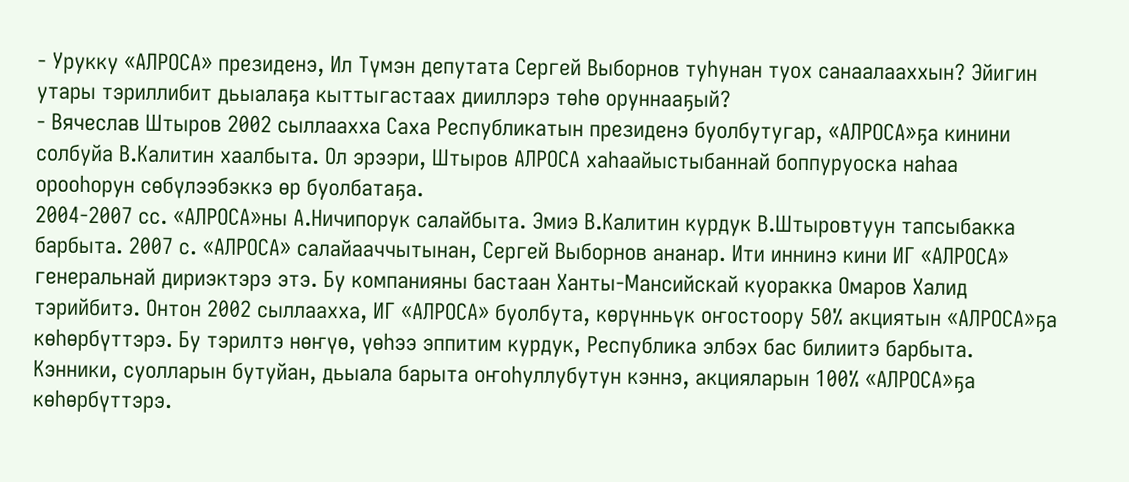- Урукку «АЛРОСА» президенэ, Ил Түмэн депутата Сергей Выборнов туһунан туох санаалааххын? Эйигин утары тэриллибит дьыалаҕа кыттыгастаах дииллэрэ төһө оруннааҕый?
- Вячеслав Штыров 2002 сыллаахха Саха Республикатын президенэ буолбутугар, «АЛРОСА»ҕа кинини солбуйа В.Калитин хаалбыта. Ол эрээри, Штыров АЛРОСА хаһаайыстыбаннай боппуруоска наһаа орооһорун сөбүлээбэккэ өр буолбатаҕа.
2004-2007 сс. «АЛРОСА»ны А.Ничипорук салайбыта. Эмиэ В.Калитин курдук В.Штыровтуун тапсыбакка барбыта. 2007 с. «АЛРОСА» салайааччытынан, Сергей Выборнов ананар. Ити иннинэ кини ИГ «АЛРОСА» генеральнай дириэктэрэ этэ. Бу компанияны бастаан Ханты-Мансийскай куоракка Омаров Халид тэрийбитэ. Онтон 2002 сыллаахха, ИГ «АЛРОСА» буолбута, көрүнньүк оҥостоору 50% акциятын «АЛРОСА»ҕа көһөрбүттэрэ. Бу тэрилтэ нөҥүө, үөһээ эппитим курдук, Республика элбэх бас билиитэ барбыта. Кэнники, суолларын бутуйан, дьыала барыта оҥоһуллубутун кэннэ, акцияларын 100% «АЛРОСА»ҕа көһөрбүттэрэ.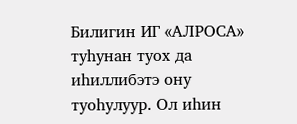Билигин ИГ «АЛРОСА» туһунан туох да иһиллибэтэ ону туоһулуур. Ол иһин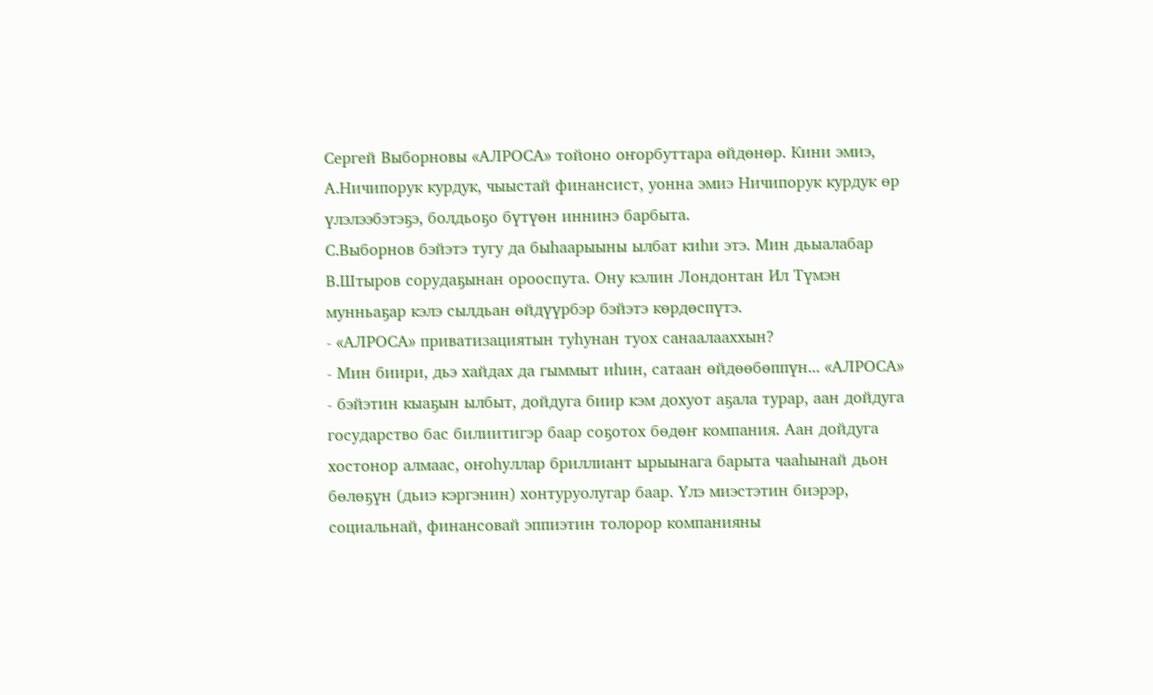Сергей Выборновы «АЛРОСА» тойоно оҥорбуттара өйдөнөр. Кини эмиэ, А.Ничипорук курдук, чыыстай финансист, уонна эмиэ Ничипорук курдук өр үлэлээбэтэҕэ, болдьоҕо бүтүөн иннинэ барбыта.
С.Выборнов бэйэтэ тугу да быһаарыыны ылбат киһи этэ. Мин дьыалабар В.Штыров сорудаҕынан орооспута. Ону кэлин Лондонтан Ил Түмэн мунньаҕар кэлэ сылдьан өйдүүрбэр бэйэтэ көрдөспүтэ.
- «АЛРОСА» приватизациятын туһунан туох санаалааххын?
- Мин биири, дьэ хайдах да гыммыт иһин, сатаан өйдөөбөппүн... «АЛРОСА» - бэйэтин кыаҕын ылбыт, дойдуга биир кэм дохуот аҕала турар, аан дойдуга государство бас билиитигэр баар соҕотох бөдөҥ компания. Аан дойдуга хостонор алмаас, оҥоһуллар бриллиант ырыынага барыта чааһынай дьон бөлөҕүн (дьиэ кэргэнин) хонтуруолугар баар. Үлэ миэстэтин биэрэр, социальнай, финансовай эппиэтин толорор компанияны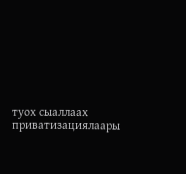туох сыаллаах приватизациялаары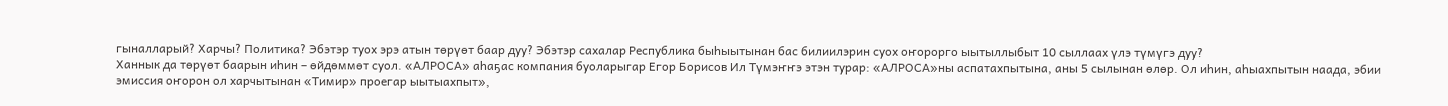гыналларый? Харчы? Политика? Эбэтэр туох эрэ атын төрүөт баар дуу? Эбэтэр сахалар Республика быһыытынан бас билиилэрин суох оҥорорго ыытыллыбыт 10 сыллаах үлэ түмүгэ дуу?
Ханнык да төрүөт баарын иһин – өйдөммөт суол. «АЛРОСА» аһаҕас компания буоларыгар Егор Борисов Ил Түмэҥҥэ этэн турар: «АЛРОСА»ны аспатахпытына, аны 5 сылынан өлөр. Ол иһин, аһыахпытын наада, эбии эмиссия оҥорон ол харчытынан «Тимир» проегар ыытыахпыт»,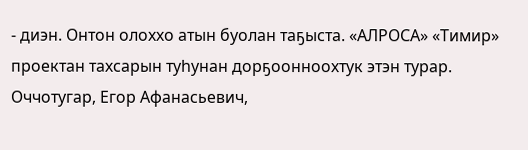- диэн. Онтон олоххо атын буолан таҕыста. «АЛРОСА» «Тимир» проектан тахсарын туһунан дорҕоонноохтук этэн турар.
Оччотугар, Егор Афанасьевич,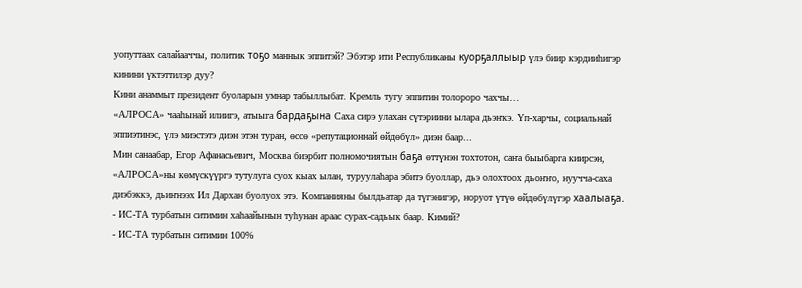уопуттаах салайааччы, политик тоҕо маннык эппитэй? Эбэтэр ити Республиканы куорҕаллыыр үлэ биир кэрдииһигэр кинини үктэттилэр дуу?
Кини анаммыт президент буоларын умнар табыллыбат. Кремль тугу эппитин толороро чахчы…
«АЛРОСА» чааһынай илиигэ, атыыга бардаҕына Саха сирэ улахан сүтэриини ылара дьэҥкэ. Үп-харчы, социальнай эппиэтинэс, үлэ миэстэтэ диэн этэн туран, өссө «репутационнай өйдөбүл» диэн баар...
Мин санаабар, Егор Афанасьевич, Москва биэрбит полномочиятын баҕа өттүнэн тохтотон, саҥа быыбарга киирсэн, «АЛРОСА»ны көмүскүүргэ тутулуга суох кыах ылан, туруулаһара эбитэ буоллар, дьэ олохтоох дьоҥҥо, нуучча-саха диэбэккэ, дьиҥнээх Ил Дархан буолуох этэ. Компанияны былдьатар да түгэнигэр, норуот үтүө өйдөбүлүгэр хаалыаҕа.
- ИС-ТА турбатын ситимин хаһаайынын туһунан араас сурах-садьык баар. Кимий?
- ИС-ТА турбатын ситимин 100%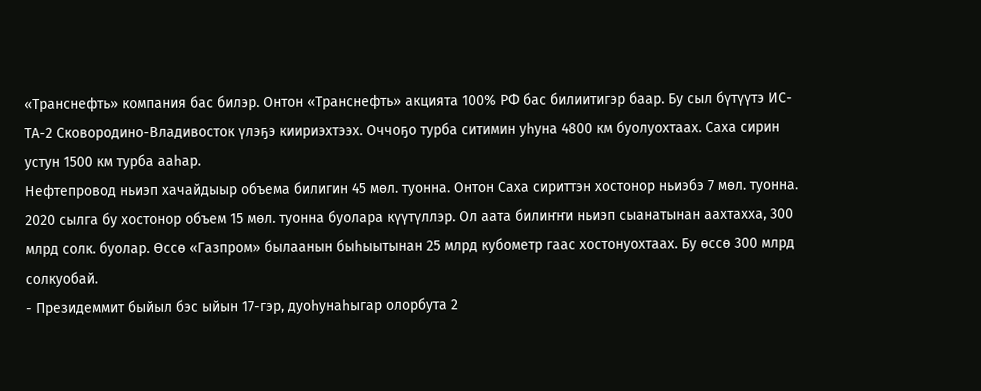«Транснефть» компания бас билэр. Онтон «Транснефть» акцията 100% РФ бас билиитигэр баар. Бу сыл бүтүүтэ ИС-ТА-2 Сковородино-Владивосток үлэҕэ киириэхтээх. Оччоҕо турба ситимин уһуна 4800 км буолуохтаах. Саха сирин устун 1500 км турба ааһар.
Нефтепровод ньиэп хачайдыыр объема билигин 45 мөл. туонна. Онтон Саха сириттэн хостонор ньиэбэ 7 мөл. туонна. 2020 сылга бу хостонор объем 15 мөл. туонна буолара күүтүллэр. Ол аата билиҥҥи ньиэп сыанатынан аахтахха, 300 млрд солк. буолар. Өссө «Газпром» былаанын быһыытынан 25 млрд кубометр гаас хостонуохтаах. Бу өссө 300 млрд солкуобай.
- Президеммит быйыл бэс ыйын 17-гэр, дуоһунаһыгар олорбута 2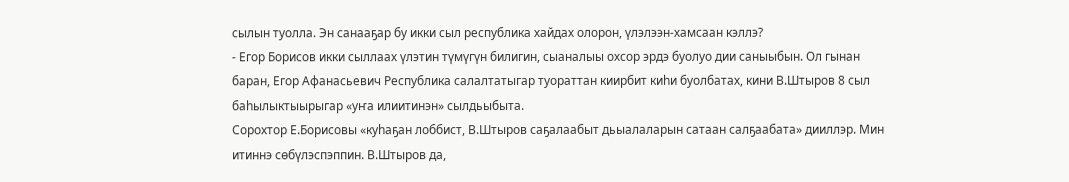сылын туолла. Эн санааҕар бу икки сыл республика хайдах олорон, үлэлээн-хамсаан кэллэ?
- Егор Борисов икки сыллаах үлэтин түмүгүн билигин, сыаналыы охсор эрдэ буолуо дии саныыбын. Ол гынан баран, Егор Афанасьевич Республика салалтатыгар туораттан киирбит киһи буолбатах, кини В.Штыров 8 сыл баһылыктыырыгар «уҥа илиитинэн» сылдьыбыта.
Сорохтор Е.Борисовы «куһаҕан лоббист, В.Штыров саҕалаабыт дьыалаларын сатаан салҕаабата» дииллэр. Мин итиннэ сөбүлэспэппин. В.Штыров да,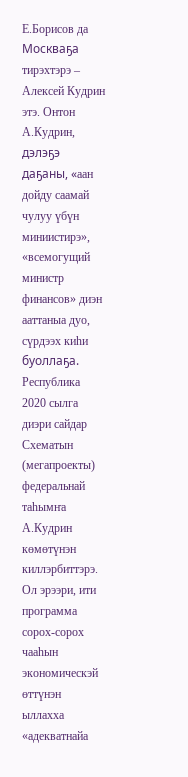Е.Борисов да Москваҕа тирэхтэрэ – Алексей Кудрин этэ. Онтон А.Кудрин, дэлэҕэ даҕаны, «аан дойду саамай чулуу үбүн миниистирэ», «всемогущий министр финансов» диэн ааттаныа дуо, сүрдээх киһи буоллаҕа. Республика 2020 сылга диэри сайдар Схематын (мегапроекты) федеральнай таһымҥа А.Кудрин көмөтүнэн киллэрбиттэрэ. Ол эрээри, ити программа сорох-сорох чааһын экономическэй өттүнэн ыллахха «адекватнайа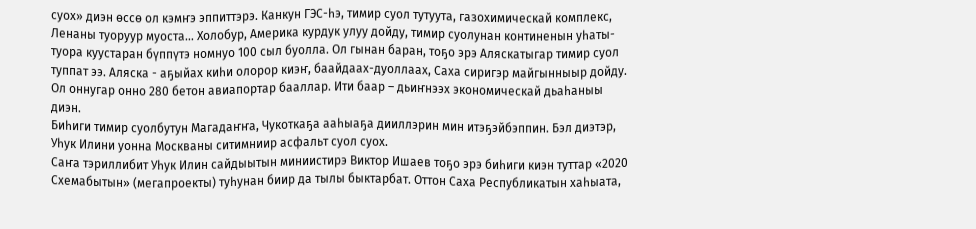суох» диэн өссө ол кэмҥэ эппиттэрэ. Канкун ГЭС-һэ, тимир суол тутуута, газохимическай комплекс, Ленаны туоруур муоста… Холобур, Америка курдук улуу дойду, тимир суолунан континенын уһаты-туора куустаран бүппүтэ номнуо 100 сыл буолла. Ол гынан баран, тоҕо эрэ Аляскатыгар тимир суол туппат ээ. Аляска - аҕыйах киһи олорор киэҥ, баайдаах-дуоллаах, Саха сиригэр майгынныыр дойду. Ол оннугар онно 280 бетон авиапортар бааллар. Ити баар – дьиҥнээх экономическай дьаһаныы диэн.
Биһиги тимир суолбутун Магадаҥҥа, Чукоткаҕа ааһыаҕа дииллэрин мин итэҕэйбэппин. Бэл диэтэр, Уһук Илини уонна Москваны ситимниир асфальт суол суох.
Саҥа тэриллибит Уһук Илин сайдыытын миниистирэ Виктор Ишаев тоҕо эрэ биһиги киэн туттар «2020 Схемабытын» (мегапроекты) туһунан биир да тылы быктарбат. Оттон Саха Республикатын хаһыата,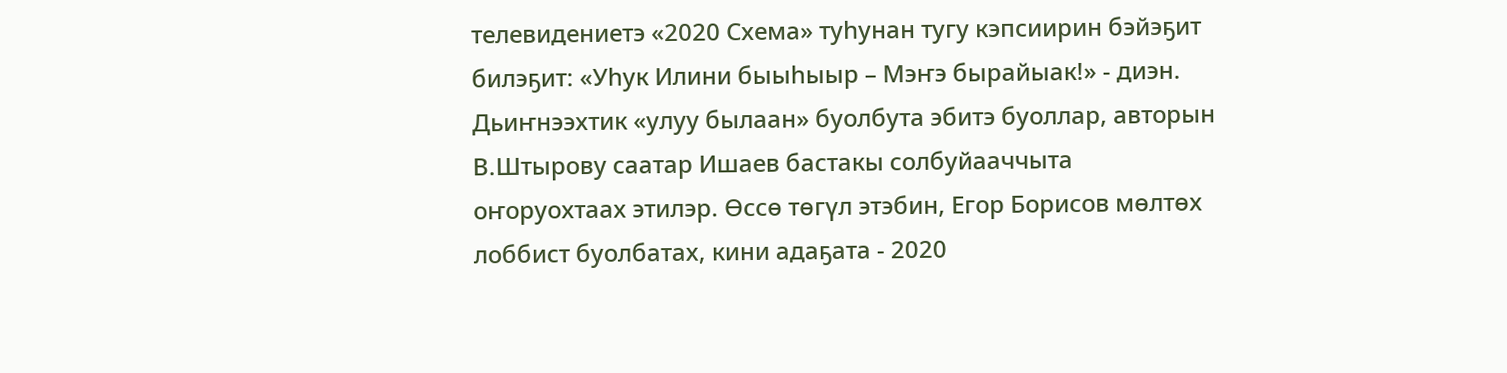телевидениетэ «2020 Схема» туһунан тугу кэпсиирин бэйэҕит билэҕит: «Уһук Илини быыһыыр – Мэҥэ бырайыак!» - диэн. Дьиҥнээхтик «улуу былаан» буолбута эбитэ буоллар, авторын В.Штырову саатар Ишаев бастакы солбуйааччыта оҥоруохтаах этилэр. Өссө төгүл этэбин, Егор Борисов мөлтөх лоббист буолбатах, кини адаҕата - 2020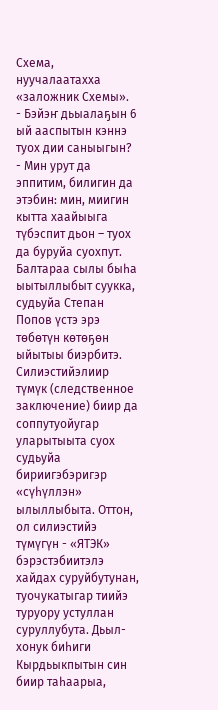Схема, нуучалаатахха «заложник Схемы».
- Бэйэҥ дьыалаҕын 6 ый ааспытын кэннэ туох дии саныыгын?
- Мин урут да эппитим, билигин да этэбин: мин, миигин кытта хаайыыга түбэспит дьон – туох да буруйа суохпут. Балтараа сылы быһа ыытыллыбыт суукка, судьуйа Степан Попов үстэ эрэ төбөтүн көтөҕөн ыйытыы биэрбитэ. Силиэстийэлиир түмүк (следственное заключение) биир да соппутуойугар уларытыыта суох судьуйа бириигэбэригэр «сүһүллэн» ылыллыбыта. Оттон, ол силиэстийэ түмүгүн - «ЯТЭК» бэрэстэбиитэлэ хайдах суруйбутунан, туочукатыгар тиийэ туруору устуллан суруллубута. Дьыл-хонук биһиги Кырдьыкпытын син биир таһаарыа,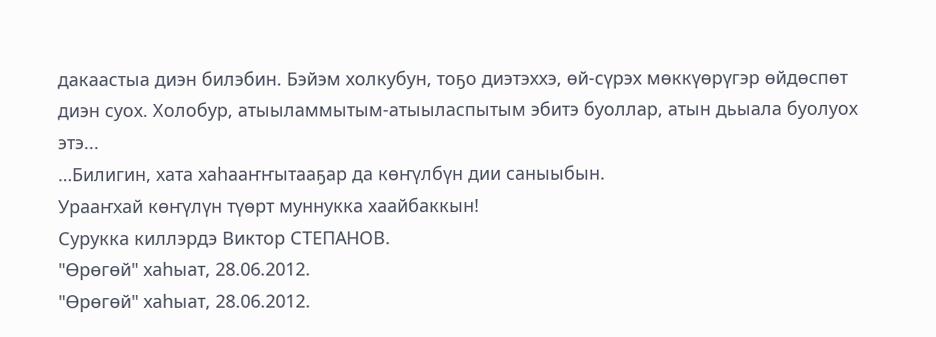дакаастыа диэн билэбин. Бэйэм холкубун, тоҕо диэтэххэ, өй-сүрэх мөккүөрүгэр өйдөспөт диэн суох. Холобур, атыыламмытым-атыыласпытым эбитэ буоллар, атын дьыала буолуох этэ...
…Билигин, хата хаһааҥҥытааҕар да көҥүлбүн дии саныыбын.
Урааҥхай көҥүлүн түөрт муннукка хаайбаккын!
Сурукка киллэрдэ Виктор СТЕПАНОВ.
"Өрөгөй" хаһыат, 28.06.2012.
"Өрөгөй" хаһыат, 28.06.2012.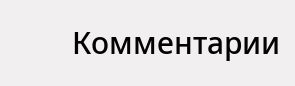Комментарии